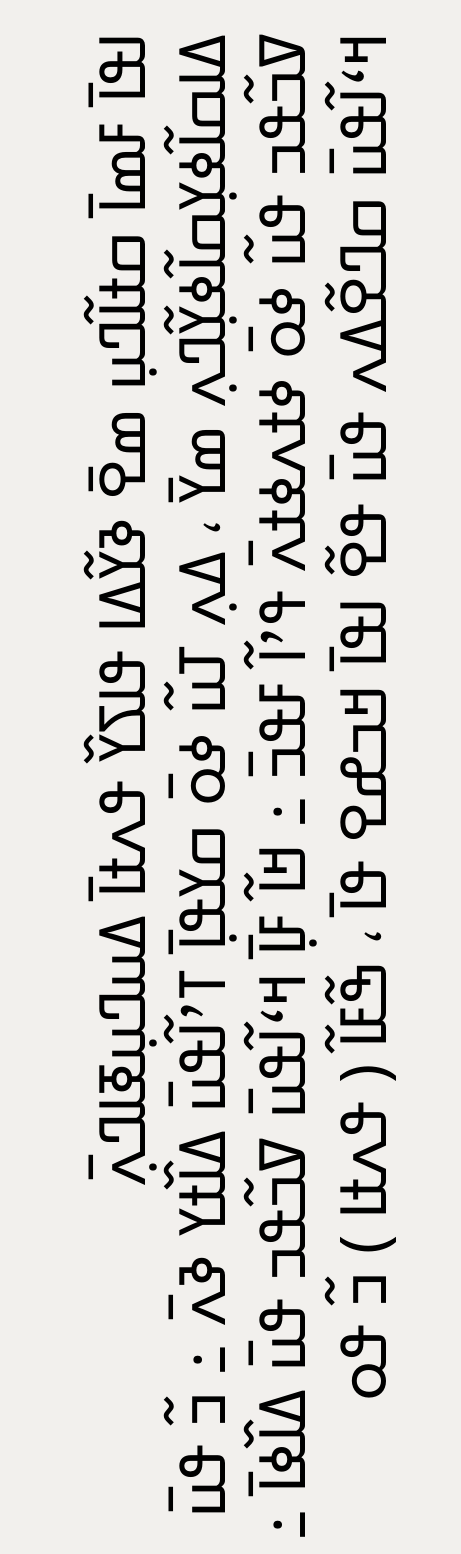ߊߟߊ߫ ߓߘߊ߫ ߛߙߊ߬ߣߎ߲ ߘߐ߫ ߢߌ߬ߡߊ ߟߊߖߌ߰ ߟߍߙߊ߫ ߡߎߣߎ߲ߧߊߣߍ߲߫ ߡߊߛߊ߬ߦߌ߲ߛߊ߬ߦߌ߲߬ߣߍ߲ ߘߌ߫ ، ߡߍ߲ ߠߎ߬ ߦߋ߫ ߛߌߟߊ߲߫ ߠߴߊ߬ߟߎ߫ ߡߊ߰ߙߌ ߢߍ߫ ߸ ߏ߬ ߟߎ߫ ߜߏ߬ߟߏ ߟߎ߬ ߦߋ߫ ߦߙߍߦߙߍ߫ ߟߴߊ߬ ߓߟߏ߫ ߸ ߞߊ߬ ߓߊ߲߫ ߞߵߊ߬ߟߎ߫ ߜߏ߬ߟߏ ߟߎ߫ ߡߊ߰ߦߊ߫ ߸ ߞߵߊ߬ߟߎ߫ ߛߣߐ߬ߡߍ ߟߎ߫ ߟߐ߬ ߊߟߊ߫ ߞߏߝߐ ߟߊ߫ ، ߒ߬ߓߊ߬ ( ߟߍߙߊ ) ߏ߬ ߟߋ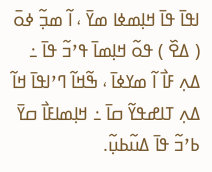ߊߟߊ߫ ߟߊ߫ ߞߊ߲ߘߦߊ ߘߌ߫ ، ߊ߬ ߘߏ߲߬ ߦߋ߫ ( ߡߐ߰ ) ߟߋ߬ ߞߊ߲ߘߊ߫ ߟߴߏ߬ ߟߊ߫ ߸ ߡߍ߲ ߓߊ߯ ߊ߬ ߘߌߦߊ߫ ، ߒ߬ߞߊ߬ ߣߴߊߟߊ߫ ߞߊ߬ ߡߍ߲ ߠߊߝߟߌ߬ ߛߊ߫ ߸ ߞߊ߲ߘߊߓߊ߯ ߛߌ߫ ߕߴߏ߬ ߟߊ߫ ߡߎ߬ߕߎ߲߬.